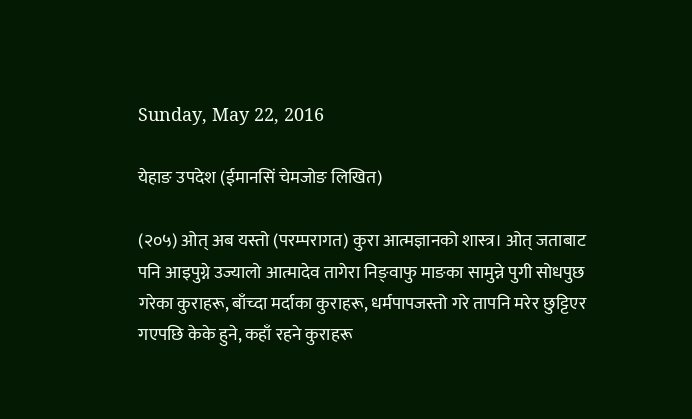Sunday, May 22, 2016

येहाङ उपदेश (ईमानसिं चेमजोङ लिखित)

(२०५) ओत् अब यस्तो (परम्परागत) कुरा आत्मज्ञानको शास्त्र। ओत् जताबाट पनि आइपुग्ने उज्यालो आत्मादेव तागेरा निङ्वाफु माङका सामुन्ने पुगी सोधपुछ गरेका कुराहरू, बाँच्दा मर्दाका कुराहरू, धर्मपापजस्तो गरे तापनि मरेर छुट्टिएर गएपछि केके हुने, कहाँ रहने कुराहरू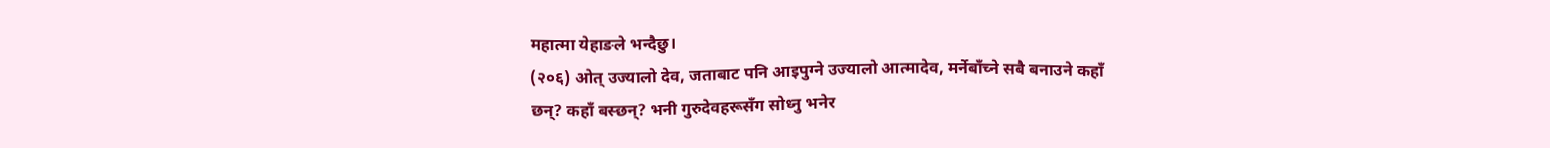महात्मा येहाङले भन्दैछु।
(२०६) ओत् उज्यालो देव, जताबाट पनि आइपुग्ने उज्यालो आत्मादेव, मर्नेबाँच्ने सबै बनाउने कहाँ
छन्? कहाँ बस्छन्? भनी गुरुदेवहरूसँग सोध्नु भनेर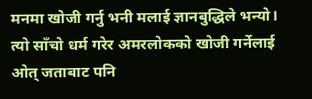मनमा खोजी गर्नु भनी मलाई ज्ञानबुद्धिले भन्यो। त्यो साँचो धर्म गरेर अमरलोकको खोजी गर्नेलाई ओत् जताबाट पनि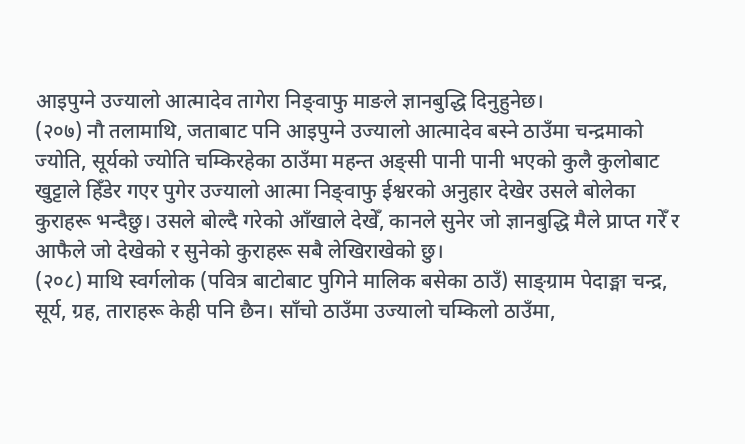आइपुग्ने उज्यालो आत्मादेव तागेरा निङ्वाफु माङले ज्ञानबुद्धि दिनुहुनेछ।
(२०७) नौ तलामाथि, जताबाट पनि आइपुग्ने उज्यालो आत्मादेव बस्ने ठाउँमा चन्द्रमाको ज्योति, सूर्यको ज्योति चम्किरहेका ठाउँमा महन्त अङ्सी पानी पानी भएको कुलै कुलोबाट खुट्टाले हिँडेर गएर पुगेर उज्यालो आत्मा निङ्वाफु ईश्वरको अनुहार देखेर उसले बोलेका कुराहरू भन्दैछु। उसले बोल्दै गरेको आँखाले देखेँ, कानले सुनेर जो ज्ञानबुद्धि मैले प्राप्त गरेँ र आफैले जो देखेको र सुनेको कुराहरू सबै लेखिराखेको छु।
(२०८) माथि स्वर्गलोक (पवित्र बाटोबाट पुगिने मालिक बसेका ठाउँ) साङ्ग्राम पेदाङ्मा चन्द्र, सूर्य, ग्रह, ताराहरू केही पनि छैन। साँचो ठाउँमा उज्यालो चम्किलो ठाउँमा,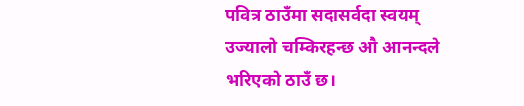पवित्र ठाउँमा सदासर्वदा स्वयम् उज्यालो चम्किरहन्छ औ आनन्दले भरिएको ठाउँ छ।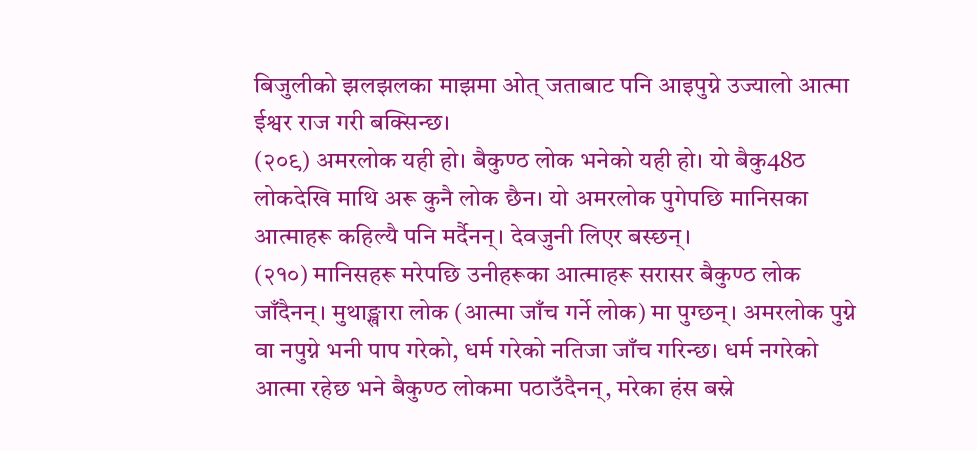बिजुलीको झलझलका माझमा ओत् जताबाट पनि आइपुग्ने उज्यालो आत्मा ईश्वर राज गरी बक्सिन्छ।
(२०९) अमरलोक यही हो। बैकुण्ठ लोक भनेको यही हो। यो बैकु48ठ लोकदेखि माथि अरू कुनै लोक छैन। यो अमरलोक पुगेपछि मानिसका आत्माहरू कहिल्यै पनि मर्दैनन्। देवजुनी लिएर बस्छन्।
(२१०) मानिसहरू मरेपछि उनीहरूका आत्माहरू सरासर बैकुण्ठ लोक जाँदैनन्। मुथाङ्खारा लोक (आत्मा जाँच गर्ने लोक) मा पुग्छन्। अमरलोक पुग्ने वा नपुग्ने भनी पाप गरेको, धर्म गरेको नतिजा जाँच गरिन्छ। धर्म नगरेको आत्मा रहेछ भने बैकुण्ठ लोकमा पठाउँदैनन्, मरेका हंस बस्ने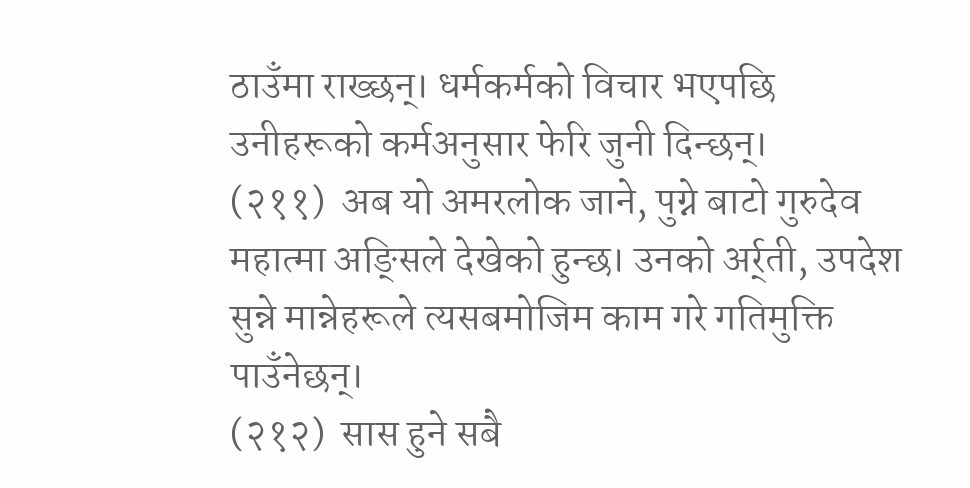ठाउँमा राख्छन्। धर्मकर्मको विचार भएपछि उनीहरूको कर्मअनुसार फेरि जुनी दिन्छन्।
(२११)  अब यो अमरलोक जाने, पुग्ने बाटो गुरुदेव महात्मा अङ्सिले देखेको हुन्छ। उनको अर्र्ती, उपदेश सुन्ने मान्नेहरूले त्यसबमोजिम काम गरे गतिमुक्ति पाउँनेछन्।
(२१२)  सास हुने सबै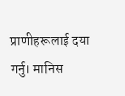प्राणीहरूलाई दया गर्नु। मानिस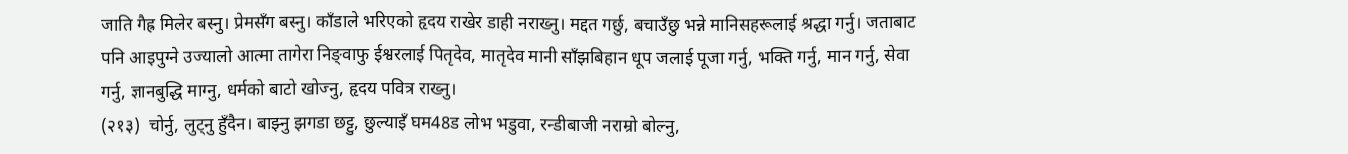जाति गैह्र मिलेर बस्नु। प्रेमसँग बस्नु। काँडाले भरिएको हृदय राखेर डाही नराख्नु। मद्दत गर्छु, बचाउँछु भन्ने मानिसहरूलाई श्रद्धा गर्नु। जताबाट पनि आइपुग्ने उज्यालो आत्मा तागेरा निङ्वाफु ईश्वरलाई पितृदेव, मातृदेव मानी साँझबिहान धूप जलाई पूजा गर्नु, भक्ति गर्नु, मान गर्नु, सेवा गर्नु, ज्ञानबुद्धि माग्नु, धर्मको बाटो खोज्नु, हृदय पवित्र राख्नु।
(२१३)  चोर्नु, लुट्नु हुँदैन। बाझ्नु झगडा छट्टु, छुल्याइँ घम48ड लोभ भडुवा, रन्डीबाजी नराम्रो बोल्नु,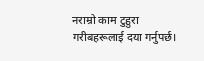नराम्रो काम टुहुरा गरीबहरूलाई दया गर्नुपर्छ।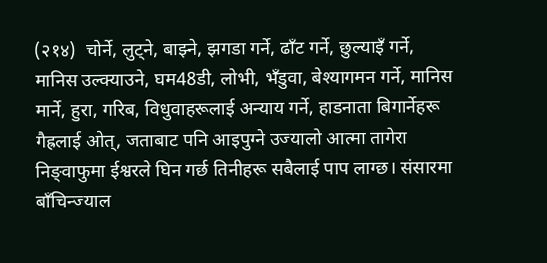(२१४)  चोर्ने, लुट्ने, बाझ्ने, झगडा गर्ने, ढाँट गर्ने, छुल्याइँ गर्ने, मानिस उल्क्याउने, घम48डी, लोभी, भँडुवा, बेश्यागमन गर्ने, मानिस मार्ने, हुरा, गरिब, विधुवाहरूलाई अन्याय गर्ने, हाडनाता बिगार्नेहरू गैह्रलाई ओत्, जताबाट पनि आइपुग्ने उज्यालो आत्मा तागेरा निङ्वाफुमा ईश्वरले घिन गर्छ तिनीहरू सबैलाई पाप लाग्छ। संसारमा बाँचिन्ज्याल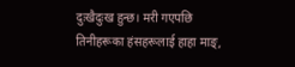दुःखैदुःख हुन्छ। मरी गएपछि तिनीहरूका हंसहरूलाई हाहा माङ्,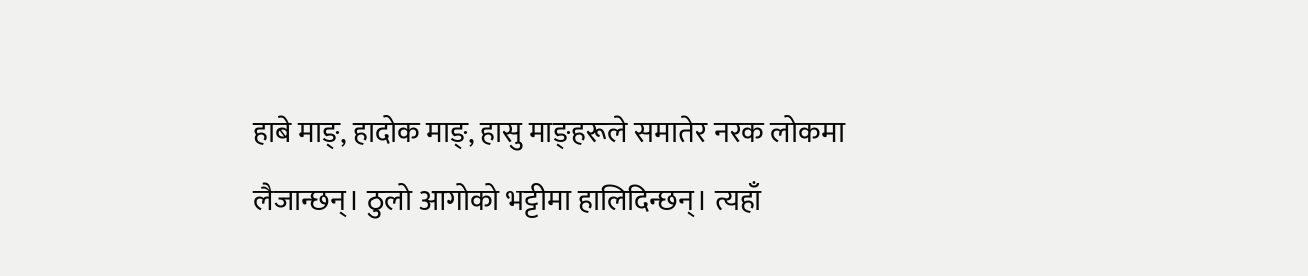हाबे माङ्, हादोक माङ्, हासु माङ्हरूले समातेर नरक लोकमा लैजान्छन्। ठुलो आगोको भट्टीमा हालिदिन्छन्। त्यहाँ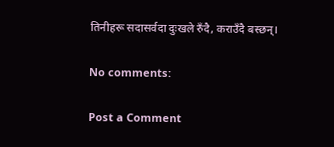तिनीहरू सदासर्वदा दुःखले रुँदै, कराउँदै बस्छन्।

No comments:

Post a Comment